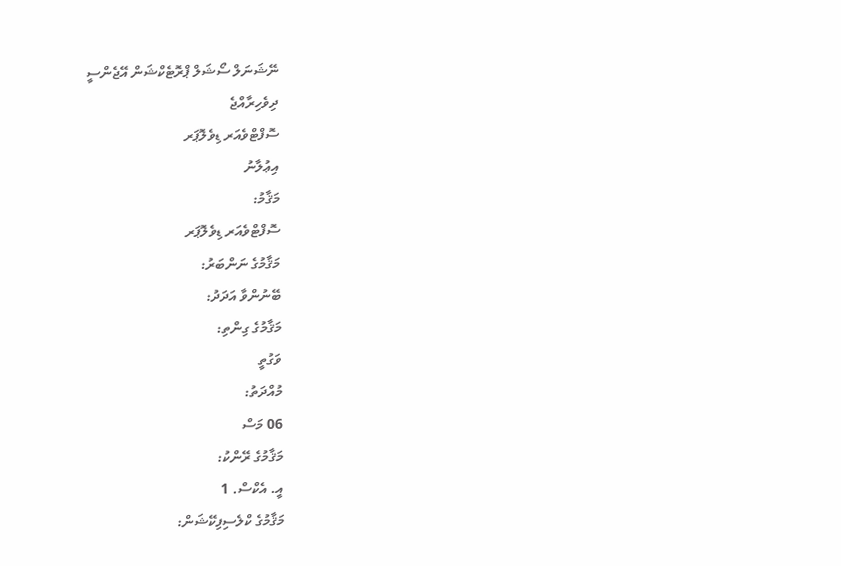ނޭޝަނަލް ސޯޝަލް ޕްރޮޓެކްޝަން އޭޖެންސީ
ދިވެހިރާއްޖެ
ސޮފްޓްވެއަރ ޑިވެލޮޕަރ
އިޢުލާނު
މަޤާމު:
ސޮފްޓްވެއަރ ޑިވެލޮޕަރ
މަޤާމުގެ ނަންބަރު:
ބޭނުންވާ އަދަދު:
މަޤާމުގެ ގިންތި:
ވަގުތީ
މުއްދަތު:
06 މަސް
މަޤާމުގެ ރޭންކު:
އީ. އެކްސް. 1
މަޤާމުގެ ކްލެސިފިކޭޝަން: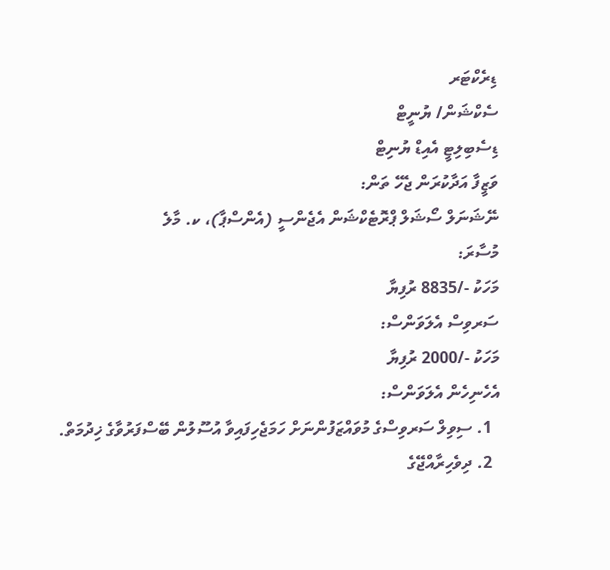ޑިރެކްޓަރ
ސެކްޝަން/ ޔުނީޓް
ޑިސެބިލިޓީ އެއިޑް ޔުނިޓް
ވަޒީފާ އަދާކުރަން ޖެހޭ ތަން:
ނޭޝަނަލް ސޯޝަލް ޕްރޮޓެކްޝަން އެޖެންސީ (އެންސްޕާ)، ކ. މާލެ
މުސާރަ:
މަހަކު -/8835 ރުފިޔާ
ސަރވިސް އެލަވަންސް:
މަހަކު -/2000 ރުފިޔާ
އެހެނިހެން އެލަވަންސް:
  1. ސިވިލް ސަރވިސްގެ މުވައްޒަފުންނަށް ހަމަޖެހިފައިވާ އުސޫލުން ބޭސްފަރުވާގެ ޚިދުމަތް.
  2. ދިވެހިރާއްޖޭގެ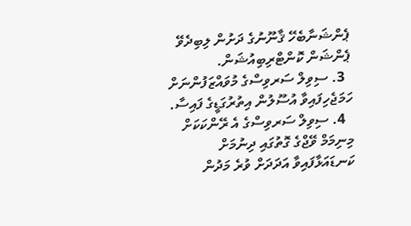ޕެންޝަނާބެހޭ ޤާނޫނުގެ ދަށުން ލިބިދެވޭ ޕެންޝަން ކޮންޓްރިބިއުޝަން.
  3. ސިވިލް ސަރވިސްގެ މުވައްޒަފުންނަށް ހަމަޖެހިފައިވާ އުސޫލުން އިތުރުގަޑީގެ ފައިސާ.
  4. ސިވިލް ސަރވިސްގެ އެ ރޭންކަކަށް މިނިމަމް ވޭޖްގެ ގޮތުގައި ދިނުމަށް ކަނޑައަޅާފައިވާ އަދަދަށް ވުރެ މަދުން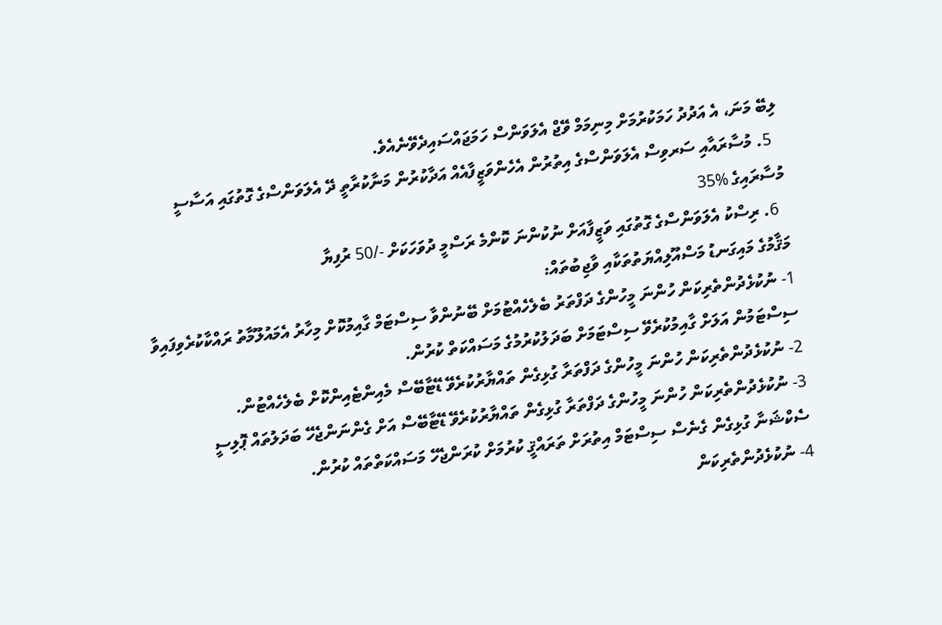ލިބޭ މަނަ، އެ އަދުދު ހަމަކުރުމަށް މިނިމަމް ވޭޖް އެލަވަންސް ހަމަޖައްސައިދެވޭނެއެވެ.
  5. މުސާރައާއި ސަރވިސް އެލަވަންސްގެ އިތުރުން އެހެންވަޒީފާއެއް އަދާކުރުން މަނާކުރާތީ ދޭ އެލަވަންސްގެ ގޮތުގައި އަސާސީ މުސާރައިގެ %35
  6. ރިސްކު އެލަވަންސްގެ ގޮތުގައި ވަޒީފާއަށް ނުކުންނަ ކޮންމެ ރަސްމީ ދުވަހަކަށް -/50 ރުފިޔާ
މަޤާމުގެ މައިގަނޑު މަސްއޫލިއްޔަތުތަކާއި ވާޖިބުތައް:
1- ނުކުޅެދުންތެރިކަން ހުންނަ މީހުންގެ ދަފްތަރު ބެލެހެއްޓުމަށް ބޭނުންވާ ސިސްޓަމް ގާއިމުކޮށް މިހާރު އެމައުލޫމާތު ރައްކާކުރެވިފައިވާ ސިސްޓަމުން އަލަށް ގާއިމުކުރެވޭ ސިސްޓަމަށް ބަދަލުކުރުމުގެ މަސައްކަތް ކުރުން.
2- ނުކުޅެދުންތެރިކަން ހުންނަ މީހުންގެ ދަފްތަރާ ގުޅިގެން ތައްޔާރުކުރެވޭ ޑޭޓާބޭސް މެއިންޓެއިންކޮށް ބެލެހެއްޓުން.
3- ނުކުޅެދުންތެރިކަން ހުންނަ މީހުންގެ ދަފްތަރާ ގުޅިގެން ތައްޔާރުކުރެވޭ ޑޭޓާބޭސް އަށް ގެންނަންޖެހޭ ބަދަލުތައް ޕޮލިސީ ސެކްޝަނާ ގުޅިގެން ގެނެސް ސިސްޓަމް އިތުރަށް ތަރައްޤީ ކުރުމަށް ކުރަންޖެހޭ މަސައްކަތްތައް ކުރުން.
4- ނުކުޅެދުންތެރިކަން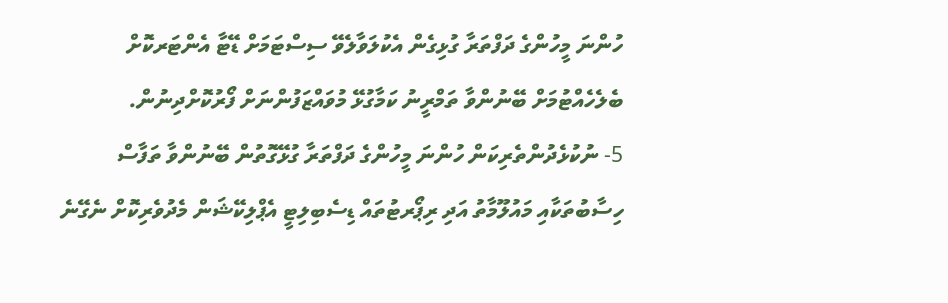ހުންނަ މީހުންގެ ދަފްތަރާ ގުޅިގެން އެކުލަވާލެވޭ ސިސްޓަމަށް ޑޭޓާ އެންޓަރކޮށް ބެލެހެއްޓުމަށް ބޭނުންވާ ތަމްރީނު ކަމާގުޅޭ މުވައްޒަފުންނަށް ފޯރުކޮށްދިނުން.
5- ނުކުޅެދުންތެރިކަން ހުންނަ މީހުންގެ ދަފްތަރާ ގުޅޭގޮތުން ބޭނުންވާ ތަފާސް ހިސާބުތަކާއި މައުލޫމާތު އަދި ރިޕޯރޓުތައް ޑިސެބިލިޓީ އެޕްލިކޭޝަން މެދުވެރިކޮށް ނެގޭނެ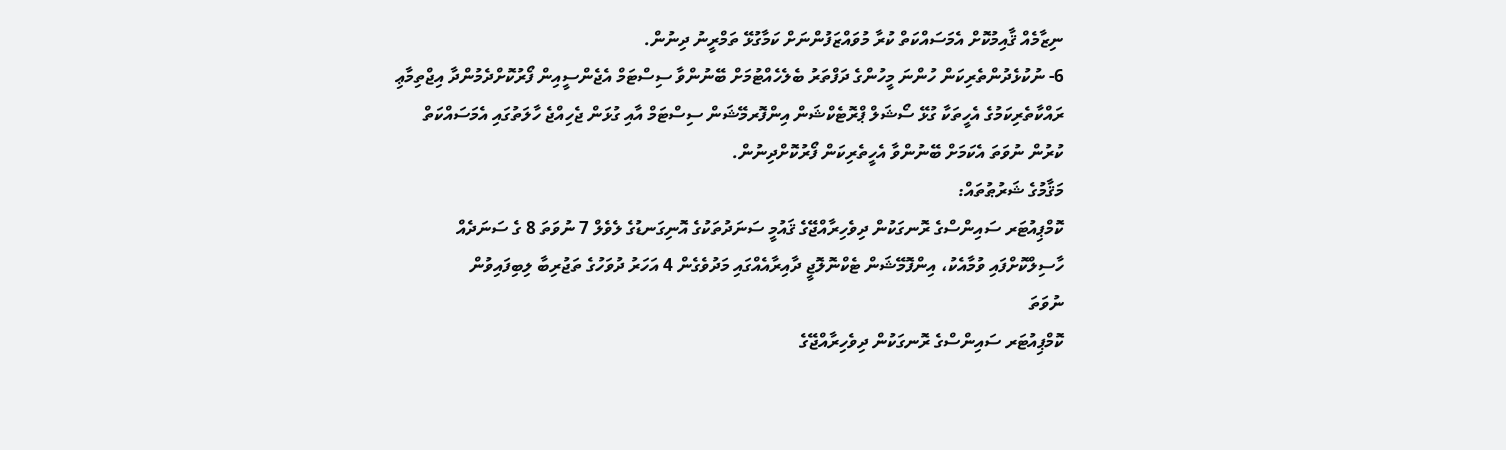ނިޒާމެއް ޤާއިމުކޮށް އެމަސައްކަތް ކުރާ މުވައްޒަފުންނަށް ކަމާގުޅޭ ތަމްރީނު ދިނުން.
6- ނުކުޅެދުންތެރިކަން ހުންނަ މީހުންގެ ދަފްތަރު ބެލެހެއްޓުމަށް ބޭނުންވާ ސިސްޓަމް އެޖެންސީއިން ފޯރުކޮށްދެމުންދާ އިޖްތިމާޢި ރައްކާތެރިކަމުގެ އެހީތަކާ ގުޅޭ ސޯޝަލް ޕްރޮޓެކްޝަން އިންފޮރމޭޝަން ސިސްޓަމް އާއި ގުޅަން ޖެހިއްޖެ ހާލަތުގައި އެމަސައްކަތް ކުރުން ނުވަތަ އެކަމަށް ބޭނުންވާ އެހީތެރިކަން ފޯރުކޮށްދިނުން.
މަޤާމުގެ ޝަރުޠުތައް:
ކޮމްޕިއުޓަރ ސައިންސްގެ ރޮނގަކުން ދިވެހިރާއްޖޭގެ ޤައުމީ ސަނަދުތަކުގެ އޮނިގަނޑުގެ ލެވެލް 7 ނުވަތަ 8 ގެ ސަނަދެއް ހާސިލްކޮށްފައި ވުމާއެކު، އިންފޮމޭޝަން ޓެކްނޮލޮޖީ ދާއިރާއެއްގައި މަދުވެގެން 4 އަހަރު ދުވަހުގެ ތަޖުރިބާ ލިބިފައިވުން
ނުވަތަ
ކޮމްޕިއުޓަރ ސައިންސްގެ ރޮނގަކުން ދިވެހިރާއްޖޭގެ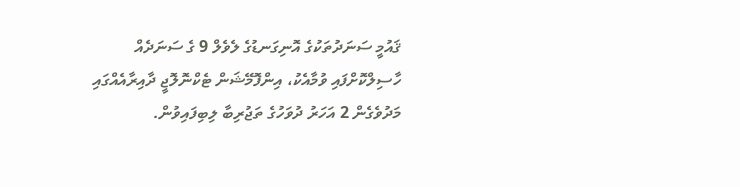ޤައުމީ ސަނަދުތަކުގެ އޮނިގަނޑުގެ ލެވެލް 9 ގެ ސަނަދެއް ހާސިލްކޮށްފައި ވުމާއެކު، އިންފޮމޭޝަން ޓެކްނޮލޮޖީ ދާއިރާއެއްގައި މަދުވެގެން 2 އަހަރު ދުވަހުގެ ތަޖުރިބާ ލިބިފައިވުން.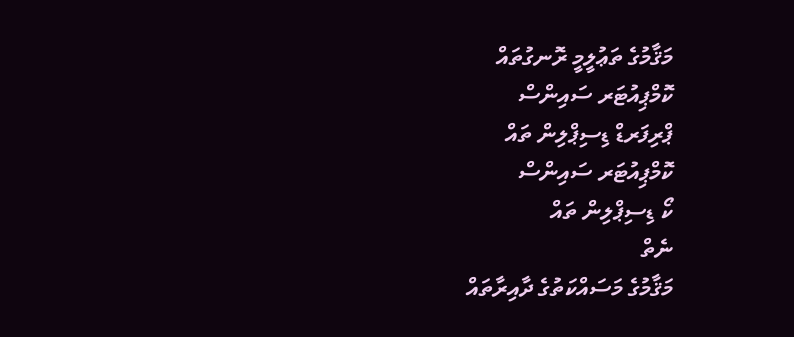މަޤާމުގެ ތަޢުލީމީ ރޮނގުތައް
ކޮމްޕިއުޓަރ ސައިންސް
ޕްރިފަރޑް ޑިސިޕްލިން ތައް
ކޮމްޕިއުޓަރ ސައިންސް
ކޯ ޑިސިޕްލިން ތައް
ނެތް
މަޤާމުގެ މަސައްކަތުގެ ދާއިރާތައް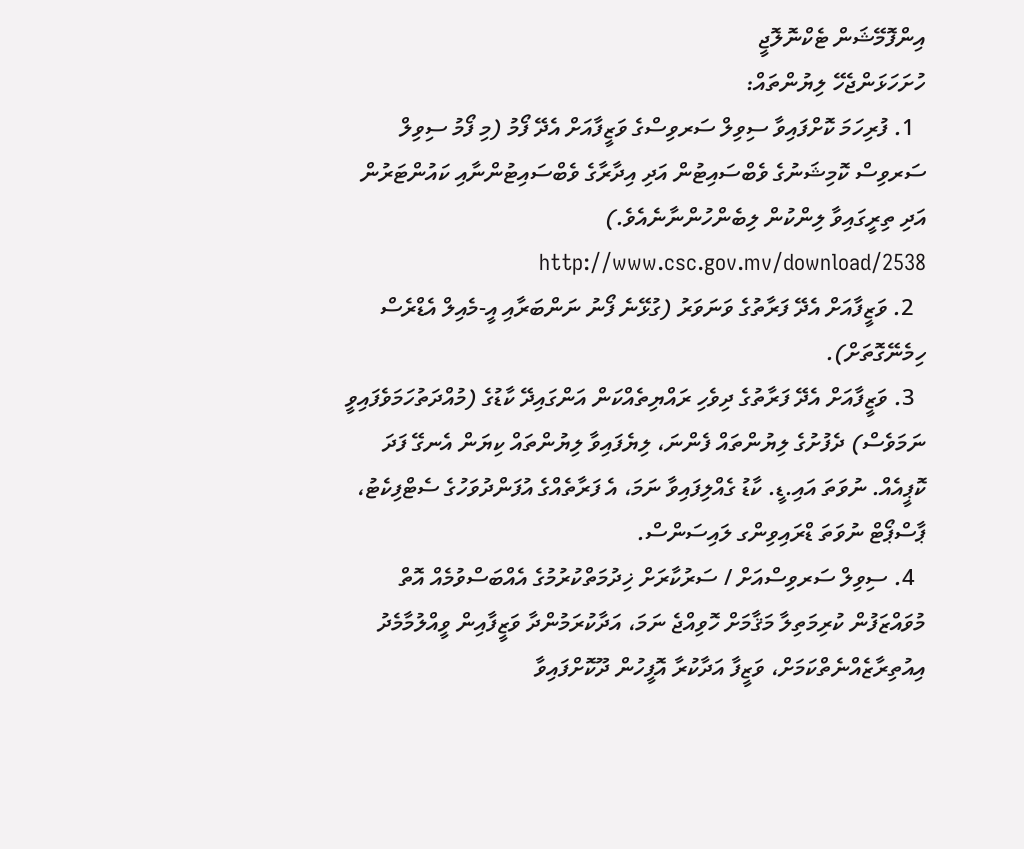އިންފޮމޭޝަން ޓެކްނޮލޮޖީ
ހުށަހަޅަންޖެހޭ ލިޔުންތައް:
  1. ފުރިހަމަ ކޮށްފައިވާ ސިވިލް ސަރވިސްގެ ވަޒީފާއަށް އެދޭ ފޯމު (މި ފޯމު ސިވިލް ސަރވިސް ކޮމިޝަނުގެ ވެބްސައިޓުން އަދި އިދާރާގެ ވެބްސައިޓުންނާއި ކައުންޓަރުން އަދި ތިރީގައިވާ ލިންކުން ލިބެންހުންނާނެއެވެ.) http://www.csc.gov.mv/download/2538
  2. ވަޒީފާއަށް އެދޭ ފަރާތުގެ ވަނަވަރު (ގުޅޭނެ ފޯނު ނަންބަރާއި އީ-މެއިލް އެޑްރެސް ހިމެނޭގޮތަށް).
  3. ވަޒީފާއަށް އެދޭ ފަރާތުގެ ދިވެހި ރައްޔިތެއްކަން އަންގައިދޭ ކާޑުގެ (މުއްދަތުހަމަވެފައިވީ ނަމަވެސް) ދެފުށުގެ ލިޔުންތައް ފެންނަ، ލިޔެފައިވާ ލިޔުންތައް ކިޔަން އެނގޭ ފަދަ ކޮޕީއެއް. ނުވަތަ އައި.ޑީ. ކާޑު ގެއްލިފައިވާ ނަމަ، އެ ފަރާތެއްގެ އުފަންދުވަހުގެ ސެޓްފިކެޓު، ޕާސްޕޯޓް ނުވަތަ ޑްރައިވިންގ ލައިސަންސް.
  4. ސިވިލް ސަރވިސްއަށް / ސަރުކާރަށް ޚިދުމަތްކުރުމުގެ އެއްބަސްވުމެއް އޮތް މުވައްޒަފުން ކުރިމަތިލާ މަޤާމަށް ހޮވިއްޖެ ނަމަ، އަދާކުރަމުންދާ ވަޒީފާއިން ވީއްލުމާމެދު އިއުތިރާޒެއްނެތްކަމަށް، ވަޒީފާ އަދާކުރާ އޮފީހުން ދޫކޮށްފައިވާ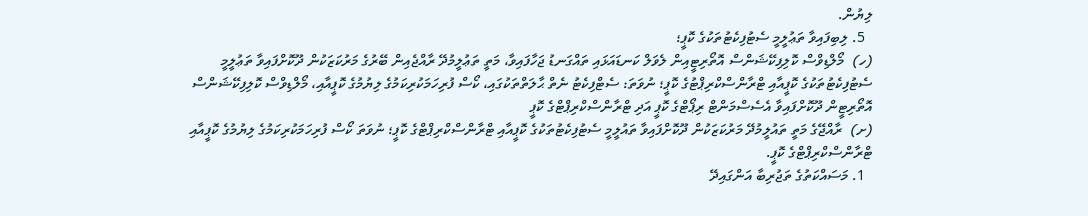ލިޔުން.
  5. ލިބިފައިވާ ތަޢުލީމީ ސެޓުފިކެޓުތަކުގެ ކޮޕީ؛
(ހ)  މޯލްޑިވްސް ކޮލިފިކޭޝަންސް އޮތޯރިޓީއިން ލެވަލް ކަނޑައަޅައި ތައްގަނޑު ޖަހާފައިވާ، މަތީ ތަޢުލީމުދޭ ރާއްޖެއިން ބޭރުގެ މަރުކަޒަކުން ދޫކޮށްފައިވާ ތަޢުލީމީ ސެޓުފިކެޓުތަކުގެ ކޮޕީއާއި ޓްރާންސްކްރިޕްޓުގެ ކޮޕީ؛ ނުވަތަ: ސެޓްފިކެޓު ނެތް ޙާލަތްތަކުގައި، ކޯސް ފުރިހަމަކުރިކަމުގެ ލިޔުމުގެ ކޮޕީއާއި، މޯލްޑިވްސް ކޮލިފިކޭޝަންސް އޮތޯރިޓީން ދޫކޮށްފައިވާ އެސެސްމަންޓް ރިޕޯޓްގެ ކޮޕީ އަދި ޓްރާންސްކްރިޕްޓްގެ ކޮޕީ
(ށ)  ރާއްޖޭގެ މަތީ ތައުލީމުދޭ މަރުކަޒަކުން ދޫކޮށްފައިވާ ތައުލީމީ ސެޓުފިކެޓުތަކުގެ ކޮޕީއާއި ޓްރާންސްކްރިޕްޓްގެ ކޮޕީ؛ ނުވަތަ ކޯސް ފުރިހަމަކުރިކަމުގެ ލިޔުމުގެ ކޮޕީއާއި ޓްރާންސްކްރިޕްޓްގެ ކޮޕީ.
  1. މަސައްކަތުގެ ތަޖުރިބާ އަންގައިދޭ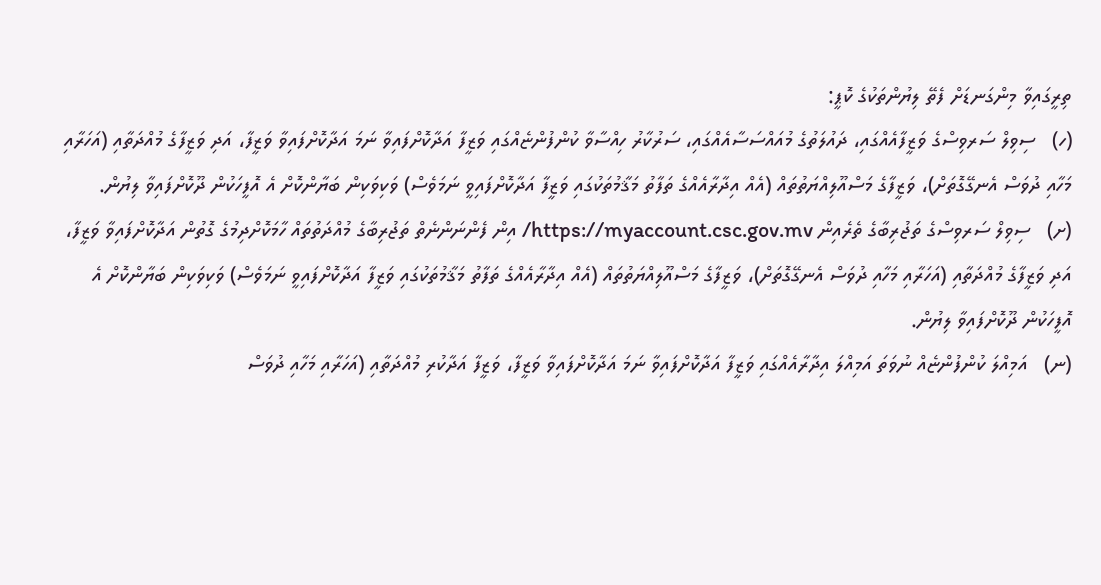ތިރީގައިވާ މިންގަނޑަށް ފެތޭ ލިޔުންތަކުގެ ކޮޕީ:
(ހ)   ސިވިލް ސަރވިސްގެ ވަޒީފާއެއްގައި، ދައުލަތުގެ މުއައްސަސާއެއްގައި، ސަރުކާރު ހިއްސާވާ ކުންފުންޏެއްގައި ވަޒީފާ އަދާކޮށްފައިވާ ނަމަ އަދާކޮށްފައިވާ ވަޒީފާ، އަދި ވަޒީފާގެ މުއްދަތާއި (އަހަރާއި މަހާއި ދުވަސް އެނގޭގޮތަށް)، ވަޒީފާގެ މަސްއޫލިއްޔަތުތައް (އެއް އިދާރާއެއްގެ ތަފާތު މަޤާމުތަކުގައި ވަޒީފާ އަދާކޮށްފައިވީ ނަމަވެސް) ވަކިވަކިން ބަޔާންކޮށް އެ އޮފީހަކުން ދޫކޮށްފައިވާ ލިޔުން.
(ށ)   ސިވިލް ސަރވިސްގެ ތަޖުރިބާގެ ތެރެއިން https://myaccount.csc.gov.mv/ އިން ފެންނަންނެތް ތަޖުރިބާގެ މުއްދަތުތައް ހާމަކޮށްދިމުގެ ގޮތުން އަދާކޮށްފައިވާ ވަޒީފާ، އަދި ވަޒީފާގެ މުއްދަތާއި (އަހަރާއި މަހާއި ދުވަސް އެނގޭގޮތަށް)، ވަޒީފާގެ މަސްއޫލިއްޔަތުތައް (އެއް އިދާރާއެއްގެ ތަފާތު މަޤާމުތަކުގައި ވަޒީފާ އަދާކޮށްފައިވީ ނަމަވެސް) ވަކިވަކިން ބަޔާންކޮށް އެ އޮފީހަކުން ދޫކޮށްފައިވާ ލިޔުން.
(ނ)   އަމިއްލަ ކުންފުންޏެއް ނުވަތަ އަމިއްލަ އިދާރާއެއްގައި ވަޒީފާ އަދާކޮށްފައިވާ ނަމަ އަދާކޮށްފައިވާ ވަޒީފާ، ވަޒީފާ އަދާކުރި މުއްދަތާއި (އަހަރާއި މަހާއި ދުވަސް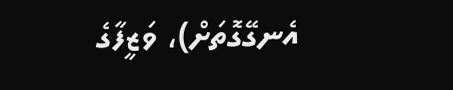އެނގޭގޮތަށް)، ވަޒީފާގެ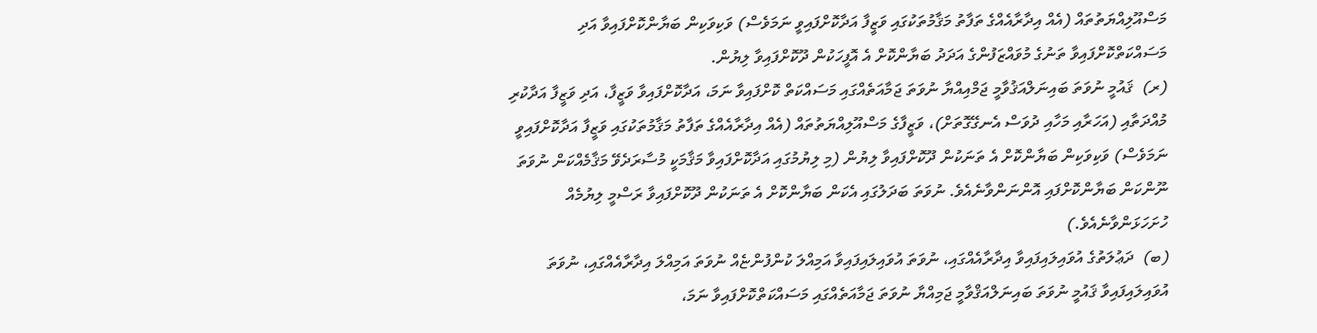މަސްއޫލިއްޔަތުތައް (އެއް އިދާރާއެއްގެ ތަފާތު މަޤާމުތަކުގައި ވަޒީފާ އަދާކޮށްފައިވީ ނަމަވެސް) ވަކިވަކިން ބަޔާންކޮށްފައިވާ އަދި މަސައްކަތްކޮށްފައިވާ ތަނުގެ މުވައްޒަފުންގެ އަދަދު ބަޔާންކޮށް އެ އޮފީހަކުން ދޫކޮށްފައިވާ ލިޔުން.
(ރ)  ޤައުމީ ނުވަތަ ބައިނަލްއަޤުވާމީ ޖަމްއިއްޔާ ނުވަތަ ޖަމާއަތެއްގައި މަސައްކަތް ކޮށްފައިވާ ނަމަ، އަދާކޮށްފައިވާ ވަޒީފާ، އަދި ވަޒީފާ އަދާކުރި މުއްދަތާއި (އަހަރާއި މަހާއި ދުވަސް އެނގޭގޮތަށް)، ވަޒީފާގެ މަސްއޫލިއްޔަތުތައް (އެއް އިދާރާއެއްގެ ތަފާތު މަޤާމުތަކުގައި ވަޒީފާ އަދާކޮށްފައިވީ ނަމަވެސް) ވަކިވަކިން ބަޔާންކޮށް އެ ތަނަކުން ދޫކޮށްފައިވާ ލިޔުން (މި ލިޔުމުގައި އަދާކޮށްފައިވާ މަޤާމަކީ މުސާރަދެވޭ މަޤާމެއްކަން ނުވަތަ ނޫންކަން ބަޔާންކޮށްފައި އޮންނަންވާނެއެވެ. ނުވަތަ ބަދަލުގައި އެކަން ބަޔާންކޮށް އެ ތަނަކުން ދޫކޮށްފައިވާ ރަސްމީ ލިޔުމެއް ހުށަހަޅަންވާނެއެވެ.)
(ބ)  ދަޢުލަތުގެ އުވައިލައިފައިވާ އިދާރާއެއްގައި، ނުވަތަ އުވައިލައިފައިވާ އަމިއްލަ ކުންފުންޏެއް ނުވަތަ އަމިއްލަ އިދާރާއެއްގައި، ނުވަތަ އުވައިލައިފައިވާ ޤައުމީ ނުވަތަ ބައިނަލްއަޤްވާމީ ޖަމިއްޔާ ނުވަތަ ޖަމާއަތެއްގައި މަސައްކަތްކޮށްފައިވާ ނަމަ،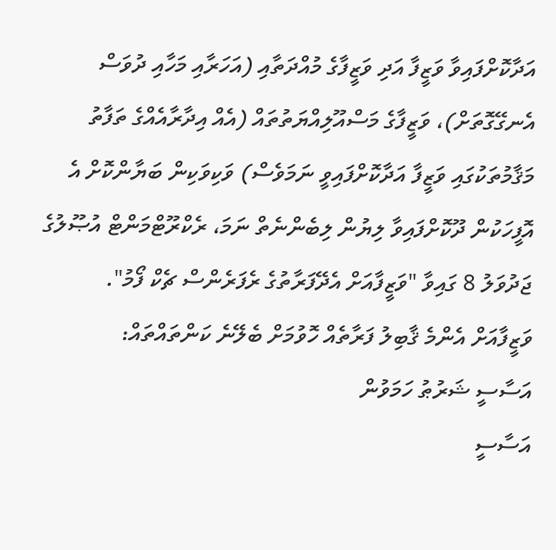އަދާކޮށްފައިވާ ވަޒީފާ އަދި ވަޒީފާގެ މުއްދަތާއި (އަހަރާއި މަހާއި ދުވަސް އެނގޭގޮތަށް)، ވަޒީފާގެ މަސްއޫލިއްޔަތުތައް (އެއް އިދާރާއެއްގެ ތަފާތު މަޤާމުތަކުގައި ވަޒީފާ އަދާކޮށްފައިވީ ނަމަވެސް) ވަކިވަކިން ބަޔާންކޮށް އެ އޮފީހަކުން ދޫކޮށްފައިވާ ލިޔުން ލިބެންނެތް ނަމަ، ރެކްރޫޓްމަންޓް އުޞޫލުގެ ޖަދުވަލު 8 ގައިވާ "ވަޒީފާއަށް އެދޭފަރާތުގެ ރެފަރެންސް ޗެކް ފޯމު".
ވަޒީފާއަށް އެންމެ ޤާބިލު ފަރާތެއް ހޮވުމަށް ބެލޭނެ ކަންތައްތައް:
އަސާސީ ޝަރުޠު ހަމަވުން
އަސާސީ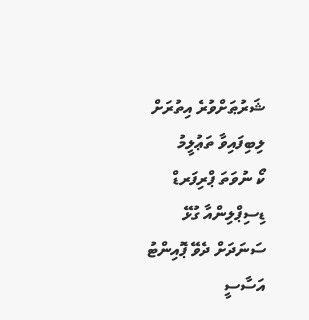ޝަރުޠަށްވުރެ އިތުރަށް ލިބިފައިވާ ތަޢުލީމު
ކޯ ނުވަތަ ޕްރިފަރޑް ޑިސިޕްލިންއާ ގުޅޭ ސަނަދަށް ދެވޭ ޕޮއިންޓު
އަސާސީ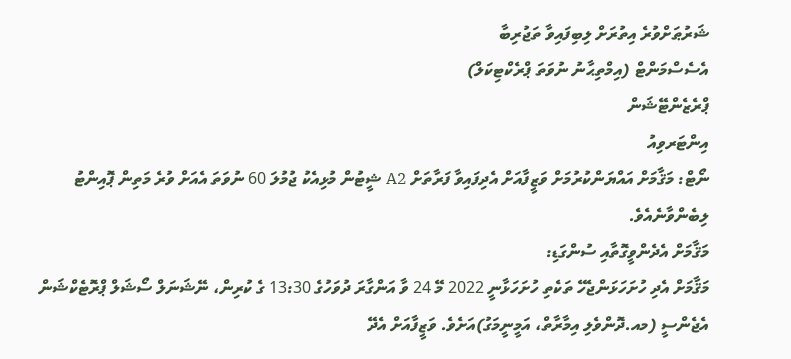ޝަރުޠަށްވުރެ އިތުރަށް ލިބިފައިވާ ތަޖުރިބާ
އެސެސްމަންޓް (އިމްތިޙާނު ނުވަތަ ޕްރެކްޓިކަލް)
ޕްރެޒެންޓޭޝަން
އިންޓަރވިއު
ނޯޓް: މަޤާމަށް އައްޔަންކުރުމަށް ވަޒީފާއަށް އެދިފައިވާ ފަރާތަށް A2 ޝީޓުން މުޅިއެކު ޖުމުލަ 60 ނުވަތަ އެއަށް ވުރެ މަތިން ޕޮއިންޓު ލިބެންވާނެއެވެ.
މަޤާމަށް އެދެންވީގޮތާއި ސުންގަޑި:
މަޤާމަށް އެދި ހުށަހަޅަންޖެހޭ ތަކެތި ހުށަހަޅާނީ 2022 މޭ 24 ވާ އަންގާރަ ދުވަހުގެ 13:30 ގެ ކުރިން، ނޭޝަނަލް ސޯޝަލް ޕްރޮޓެކްޝަން އެޖެންސީ (މއ.ދޮންވެލި އިމާރާތް، އަމީނީމަގު)އަށެވެ. ވަޒީފާއަށް އެދޭ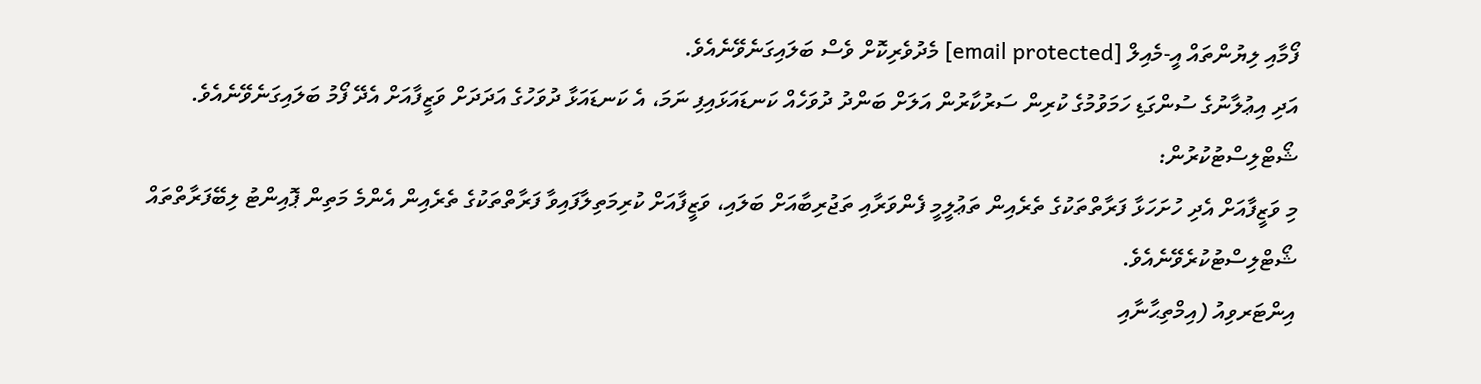ފޯމާއި ލިޔުންތައް އީ-މެއިލް [email protected] މެދުވެރިކޮށް ވެސް ބަލައިގަނެވޭނެއެވެ.
އަދި އިޢުލާނުގެ ސުންގަޑި ހަމަވުމުގެ ކުރިން ސަރުކާރުން އަލަށް ބަންދު ދުވަހެއް ކަނޑައަޅައިފި ނަމަ، އެ ކަނޑައަޅާ ދުވަހުގެ އަދަދަށް ވަޒީފާއަށް އެދޭ ފޯމު ބަލައިގަނެވޭނެއެވެ.
ޝޯޓްލިސްޓުކުރުން:
މި ވަޒީފާއަށް އެދި ހުށަހަޅާ ފަރާތްތަކުގެ ތެރެއިން ތަޢުލީމީ ފެންވަރާއި ތަޖުރިބާއަށް ބަލައި، ވަޒީފާއަށް ކުރިމަތިލާފައިވާ ފަރާތްތަކުގެ ތެރެއިން އެންމެ މަތިން ޕޮއިންޓު ލިބޭފަރާތްތައް ޝޯޓްލިސްޓުކުރެވޭނެއެވެ.
އިންޓަރވިއު (އިމްތިޙާނާއި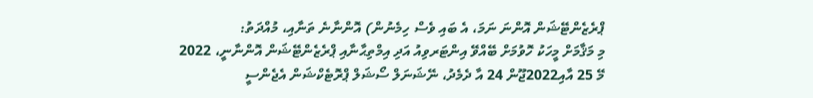ޕްރެޒެންޓޭޝަން އޮންނަ ނަމަ، އެ ބައި ވެސް ހިމެނުން) އޮންނާނެ ތަނާއި، މުއްދަތު:
މި މަޤާމަށް މީހަކު ހޮވުމަށް ބޭއްވޭ އިންޓަރވިއު އަދި އިމްތިޙާނާއި ޕްރެޒެންޓޭޝަން އޮންނާނީ، 2022 މޭ 25 އާއި2022ޖޫން 24 އާ ދެމެދު، ނޭޝަނަލް ސޯޝަލް ޕްރޮޓެކްޝަން އެޖެންސީ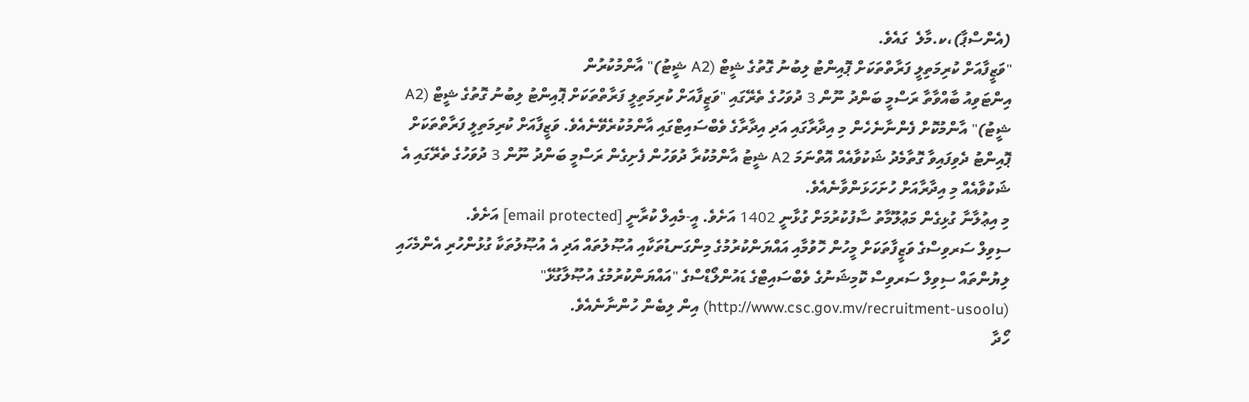(އެންސްޕާ)،ކ.މާލެ  ގައެވެ.
"ވަޒީފާއަށް ކުރިމަތިލީ ފަރާތްތަކަށް ޕޮއިންޓު ލިބުނު ގޮތުގެ ޝީޓް (A2 ޝީޓު)" އާންމުކުރުން
އިންޓަވިއު ބާއްވާތާ ރަސްމީ ބަންދު ނޫން 3 ދުވަހުގެ ތެރޭގައި "ވަޒީފާއަށް ކުރިމަތިލީ ފަރާތްތަކަށް ޕޮއިންޓު ލިބުނު ގޮތުގެ ޝީޓް (A2 ޝީޓު)" އާންމުކޮށް ފެންނާނެހެން މި އިދާރާގައި އަދި އިދާރާގެ ވެބްސައިޓްގައި އާންމުކުރެވޭނެއެވެ. ވަޒީފާއަށް ކުރިމަތިލީ ފަރާތްތަކަށް ޕޮއިންޓު ދެވިފައިވާ ގޮތާމެދު ޝަކުވާއެއް އޮތްނަމަ A2 ޝީޓު އާންމުކުރާ ދުވަހުން ފެށިގެން ރަސްމީ ބަންދު ނޫން 3 ދުވަހުގެ ތެރޭގައި އެ ޝަކުވާއެއް މި އިދާރާއަށް ހުށަހަޅަންވާނެއެވެ.
މި އިޢުލާނާ ގުޅިގެން މަޢުލޫމާތު ސާފުކުރުމަށް ގުޅާނީ 1402 އަށެވެ. އީ-މެއިލް ކުރާނީ [email protected] އަށެވެ.
ސިވިލް ސަރވިސްގެ ވަޒީފާތަކަށް މީހުން ހޮވުމާއި އައްޔަންކުރުމުގެ މިންގަނޑުތަކާއި އުޞޫލުތައް އަދި އެ އުޞޫލުތަކާ ގުޅުންހުރި އެންމެހައި ލިޔުންތައް ސިވިލް ސަރވިސް ކޮމިޝަނުގެ ވެބްސައިޓްގެ ޑައުންލޯޑްސްގެ "އައްޔަންކުރުމުގެ އުޞޫލާގުޅޭ" (http://www.csc.gov.mv/recruitment-usoolu) އިން ލިބެން ހުންނާނެއެވެ.
ހޯދާ